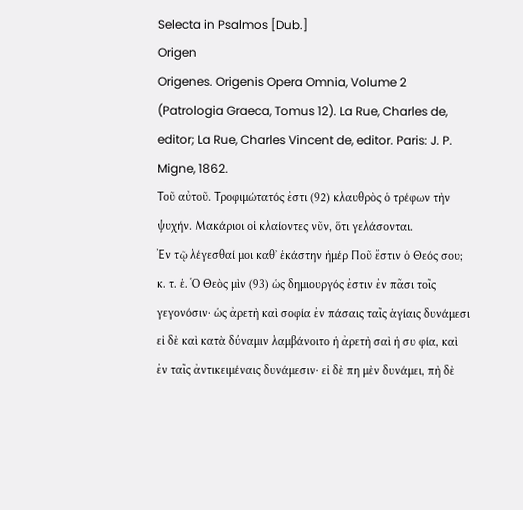Selecta in Psalmos [Dub.]
Origen
Origenes. Origenis Opera Omnia, Volume 2 (Patrologia Graeca, Tomus 12). La Rue, Charles de, editor; La Rue, Charles Vincent de, editor. Paris: J. P. Migne, 1862.
Τοῦ αὐτοῦ. Τροφιμώτατός ἐστι (92) κλαυθρὸς ὁ τρέφων τὴν ψυχήν. Μακάριοι οἱ κλαίοντες νῦν, ὅτι γελάσονται.
Ἐν τῷ λέγεσθαί μοι καθ᾿ ἑκάστην ἡμέρ Ποῦ ἔστιν ὁ Θεός σου; κ. τ. ἑ. Ὁ Θεὸς μὶν (93) ὡς δημιουργός ἐστιν ἐν πᾶσι τοῖς γεγονόσιν· ὡς ἀρετὴ καὶ σοφία ἐν πάσαις ταῖς ἁγίαις δυνάμεσι εἰ δὲ καὶ κατὰ δύναμιν λαμβάνοιτο ἡ ἀρετὴ σαὶ ἡ συ φία, καὶ ἐν ταῖς ἀντικειμέναις δυνάμεσιν· εἰ δὲ πη μὲν δυνάμει, πὴ δὲ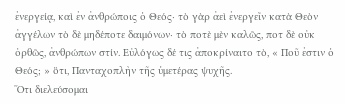ἐνεργείᾳ, καὶ ἐν ἀνθρώποις ὁ Θεός· τὸ γὰρ ἀεὶ ἐνεργεῖν κατὰ Θεὸν ἀγγέλων τὸ δὲ μηδέποτε δαιμόνων· τὸ ποτὲ μὲν καλῶς, ποτ δὲ οὐκ ὀρθῶς, ἀνθρώπων στίν. Εὐλόγως δέ τις ἀποκρίναιτο τὸ, « Ποῦ ἐστιν ὁ Θεός; » ὅτι, Πανταχοπλὴν τῆς ὑμετέρας ψυχῆς.
Ὅτι διελεύσομαι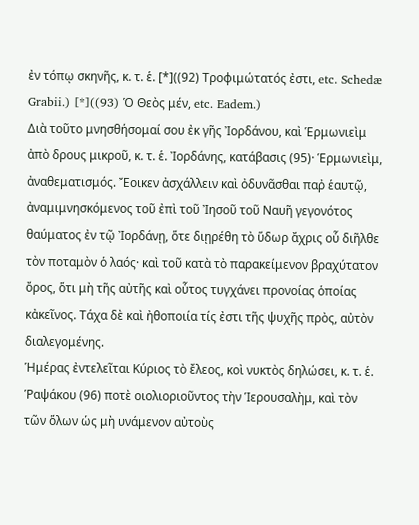ἐν τόπῳ σκηνῆς, κ. τ. ἑ. [*]((92) Τροφιμώτατός ἐστι, etc. Schedæ Grabii.) [*]((93) Ὁ Θεὸς μέν, etc. Eadem.)
Διὰ τοῦτο μνησθήσομαί σου ἐκ γῆς Ἰορδάνου, καὶ Ἑρμωνιεὶμ ἀπὸ δρους μικροῦ, κ. τ. ἑ. Ἰορδάνης, κατάβασις (95)· Ἑρμωνιεὶμ, ἀναθεματισμός. Ἔοικεν ἀσχάλλειν καὶ ὀδυνᾶσθαι παῤ ἑαυτῷ, ἀναμιμνησκόμενος τοῦ ἐπὶ τοῦ Ἰησοῦ τοῦ Ναυῆ γεγονότος θαύματος ἐν τῷ Ἰορδάνῃ, ὅτε διῃρέθη τὸ ὕδωρ ἄχρις οὗ διῆλθε τὸν ποταμὸν ὁ λαός· καὶ τοῦ κατὰ τὸ παρακείμενον βραχύτατον ὄρος, ὅτι μὴ τῆς αὐτῆς καὶ οὗτος τυγχάνει προνοίας ὁποίας κἀκεῖνος. Τάχα δὲ καὶ ἠθοποιία τίς ἐστι τῆς ψυχῆς πρὸς, αὐτὸν διαλεγομένης.
Ἡμέρας ἐντελεῖται Κύριος τὸ ἔλεος, κοὶ νυκτὸς δηλώσει, κ. τ. ἑ. Ῥαψάκου (96) ποτὲ οιολιοριοῦντος τὴν Ἱερουσαλὴμ, καὶ τὸν τῶν ὅλων ὡς μὴ υνάμενον αὐτοὺς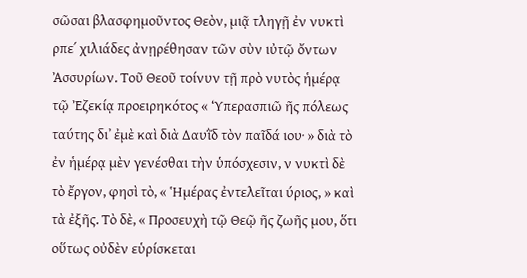σῶσαι βλασφημοῦντος Θεὸν, μιᾷ τληγῇ ἐν νυκτὶ ρπε΄ χιλιάδες ἀνῃρέθησαν τῶν σὺν ιὐτῷ ὄντων Ἀσσυρίων. Τοῦ Θεοῦ τοίνυν τῇ πρὸ νυτὸς ἡμέρᾳ τῷ Ἐζεκίᾳ προειρηκότος « ‘Υπερασπιῶ ῆς πόλεως ταύτης διʼ ἐμὲ καὶ διὰ Δαυῒδ τὸν παῖδά ιου· » διὰ τὸ ἐν ἡμέρᾳ μὲν γενέσθαι τὴν ὑπόσχεσιν, ν νυκτὶ δὲ τὸ ἔργον, φησὶ τὸ, « Ἡμέρας ἐντελεῖται ύριος, » καὶ τὰ ἐξῆς. Τὸ δὲ, « Προσευχὴ τῷ Θεῷ ῆς ζωῆς μου, ὅτι οὕτως οὐδὲν εὑρίσκεται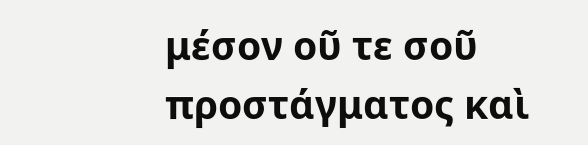μέσον οῦ τε σοῦ προστάγματος καὶ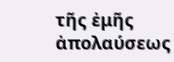τῆς ἐμῆς ἀπολαύσεως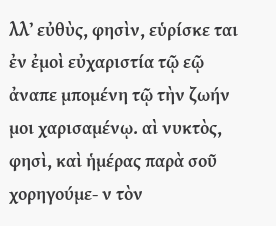λλʼ εὐθὺς, φησὶν, εὑρίσκε ται ἐν ἐμοὶ εὐχαριστία τῷ εῷ ἀναπε μπομένη τῷ τὴν ζωήν μοι χαρισαμένῳ. αὶ νυκτὸς, φησὶ, καὶ ἡμέρας παρὰ σοῦ χορηγούμε- ν τὸν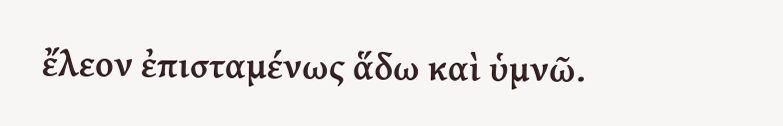ἔλεον ἐπισταμένως ἅδω καὶ ὑμνῶ.